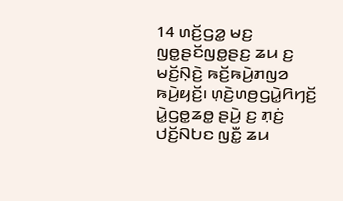14 ꤛꤢꤩ꤬ꤞꤤ꤭ ꤗꤢ꤬ ꤜꤥ꤭ꤔꤢꤩꤜꤥ꤭ꤔꤢ꤬ ꤘꤣ ꤢ꤬ ꤗꤢꤩ꤬ꤡ꤫ꤢꤧ꤬ ꤒꤢꤩ꤬ꤒꤣꤧ꤬ꤊꤜꤤ ꤒꤣꤧ꤬ꤟꤢꤩ꤬꤯ ꤛ꤫ꤢꤧ꤬ꤛꤥ꤬ꤞꤣꤧ꤭ꤖꤚꤢꤩ꤬ ꤣꤧ꤭ꤞꤥ꤭ꤘꤥ꤭ ꤔꤣꤧ꤬ ꤢ꤬ ꤊ꤫ꤢꤦ꤬ ꤓꤢꤩ꤬ꤡꤝꤢ ꤜꤢꤪ꤭ ꤘꤣ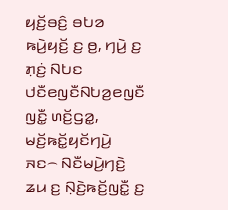ꤟꤢꤩ꤬ꤋꤢꤨ꤬ ꤋꤝꤤ ꤒꤣꤧ꤬ꤟꤢꤩ꤬ ꤢ꤬ ꤥ꤬, ꤚꤣꤧ꤬ ꤢ꤬ ꤊ꤫ꤢꤦ꤬ ꤡꤝꤢ ꤓꤢꤪꤕꤜꤢꤪꤡꤝꤤ꤬ꤕꤜꤢꤪ ꤜꤢꤪ꤭ ꤛꤢꤩ꤬ꤞꤤ꤭, ꤗꤢꤩ꤬ꤒꤢꤩ꤭ꤟꤢꤩꤚꤣꤧ꤬ ꤏꤢ꤮ ꤡꤢꤪꤗꤣꤧ꤬ꤚꤢꤧ꤬ ꤘꤣ ꤢ꤬ ꤡ꤫ꤢꤧ꤬ꤒꤢꤩ꤬ꤜꤢꤪ꤭ ꤢ꤬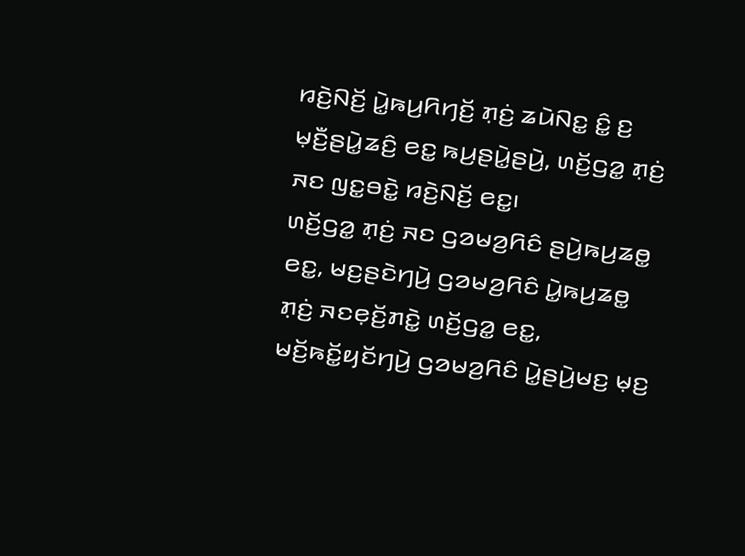ꤙꤢꤧ꤬ꤡꤢꤩ꤬ ꤣꤧ꤭ꤒꤣ꤬ꤖꤚꤢꤩ꤬ ꤊ꤫ꤢꤦ꤬ ꤘꤣꤧꤡꤢ꤭ ꤢꤨ꤭ ꤢ꤬ ꤗ꤫ꤢꤪ꤬ꤔꤣꤧ꤭ꤘꤢꤨ꤬ ꤕꤢ꤭ ꤒꤣ꤬ꤔꤣꤧ꤭ꤔꤣꤧ꤬, ꤛꤢꤩ꤬ꤞꤤ꤭ ꤊ꤫ꤢꤦ꤬ ꤏꤢ ꤜꤢ꤭ꤋꤢꤧ꤭ ꤙꤢꤧ꤬ꤡꤢꤩ꤬ ꤕꤢ꤭꤯
ꤛꤢꤩ꤬ꤞꤤ꤭ ꤊ꤫ꤢꤦ꤬ ꤏꤢ ꤞꤤꤗꤤ꤬ꤖꤢꤨ ꤔꤣꤧ꤬ꤒꤣ꤬ꤘꤥ꤭ ꤕꤢ꤭, ꤗꤢ꤬ꤔꤢꤧꤚꤣꤧ꤬ ꤞꤤꤗꤤ꤬ꤖꤢꤨ ꤣꤧ꤭ꤒꤣ꤬ꤘꤥ꤭ ꤊ꤫ꤢꤦ꤬ ꤏꤢꤕ꤫ꤢꤩ꤬ꤊꤢꤧ꤭ ꤛꤢꤩ꤬ꤞꤤ꤭ ꤕꤢ꤭, ꤗꤢꤩ꤬ꤒꤢꤩ꤭ꤟꤢꤩꤚꤣꤧ꤬ ꤞꤤꤗꤤ꤬ꤖꤢꤨ ꤣꤧ꤭ꤔꤣꤧ꤬ꤗꤢ꤬ ꤗ꤫ꤢ꤬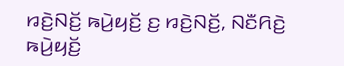ꤙꤢꤧ꤬ꤡꤢꤩ꤬ ꤒꤣꤧ꤬ꤟꤢꤩ꤬ ꤢ꤬ ꤙꤢꤧ꤬ꤡꤢꤩ꤬, ꤡꤢꤪꤖꤢꤧ꤬ ꤒꤣꤧ꤬ꤟꤢꤩ꤬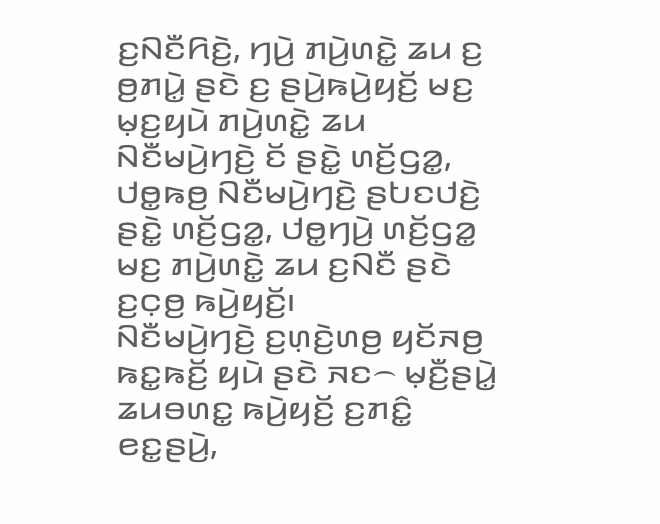ꤢ꤬ꤡꤢꤪꤖꤢꤧ꤬, ꤚꤣꤧ꤬ ꤊꤣꤧ꤬ꤛꤢꤧ꤭ ꤘꤣ ꤢ꤬ ꤥ꤬ꤊꤣꤧ꤭ ꤔꤢꤧ ꤢ꤬ ꤔꤣꤧ꤬ꤒꤣꤧ꤬ꤟꤢꤩ꤬ ꤗꤢ꤬ ꤗ꤫ꤢ꤬ꤟꤣꤧ ꤊꤣꤧ꤬ꤛꤢꤧ꤭ ꤘꤣ ꤡꤢꤪꤗꤣꤧ꤬ꤚꤢꤧ꤬ ꤢꤩ ꤔꤢꤧ꤭ ꤛꤢꤩ꤬ꤞꤤ꤭, ꤓꤥ꤭ꤒꤥ꤬ ꤡꤢꤪꤗꤣꤧ꤬ꤚꤢꤧ꤬ ꤔꤝꤢꤓꤢꤧ꤬ ꤔꤢꤧ꤭ ꤛꤢꤩ꤬ꤞꤤ꤭, ꤓꤥ꤭ꤚꤣꤧ꤬ ꤛꤢꤩ꤬ꤞꤤ꤭ ꤗꤢ꤬ ꤊꤣꤧ꤬ꤛꤢꤧ꤭ ꤘꤣ ꤢ꤬ꤡꤢꤪ ꤔꤢꤧ ꤢ꤬ꤍ꤫ꤥ꤬ ꤒꤣꤧ꤬ꤟꤢꤩ꤬꤯
ꤡꤢꤪꤗꤣꤧ꤬ꤚꤢꤧ꤬ ꤢ꤬ꤛ꤫ꤢꤧ꤬ꤛꤥ꤬ ꤟꤢꤩꤏꤥ꤬ ꤒꤢ꤭ꤒꤢꤩ꤬ ꤟꤣꤧ ꤔꤢꤧ ꤏꤢ꤮ ꤗ꤫ꤢꤪ꤬ꤔꤣꤧ꤭ ꤘꤣꤋꤛꤢ꤭ ꤒꤣꤧ꤬ꤟꤢꤩ꤬ ꤢ꤬ꤊꤢꤨ꤭ ꤕꤢ꤭ꤔꤣꤧ꤬,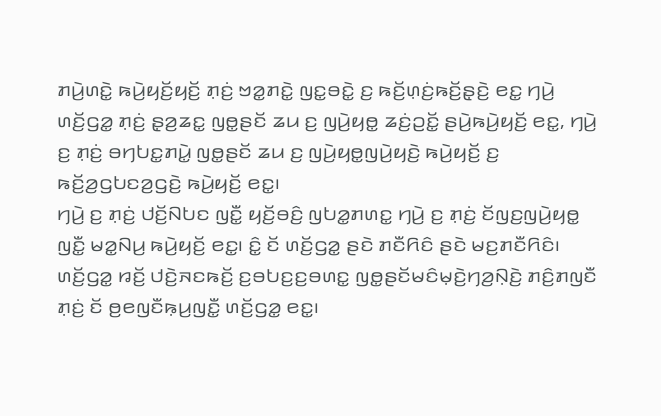ꤊꤣꤧ꤬ꤛꤢꤧ꤭ ꤒꤣꤧ꤬ꤟꤢꤩ꤬ꤟꤢꤩ꤬ ꤊ꤫ꤢꤦ꤬ ꤠꤤ꤭ꤊꤢꤧ꤭ ꤜꤢ꤭ꤋꤢꤧ꤭ ꤢ꤬ ꤒꤢꤩ꤬ꤛ꤫ꤢꤦ꤬ꤒꤢꤩ꤬ꤔ꤫ꤢꤧ꤬ ꤕꤢ꤭ ꤚꤣꤧ꤬ ꤛꤢꤩ꤬ꤞꤤ꤭ ꤊ꤫ꤢꤦ꤬ ꤔ꤫ꤤ꤬ꤘꤢ꤭ ꤜꤥ꤭ꤔꤢꤩ ꤘꤣ ꤢ꤬ ꤜꤣꤧ꤬ꤟꤥ꤭ ꤘꤢꤦ꤬ꤑꤢꤩ꤭ ꤔꤣꤧ꤬ꤒꤣꤧ꤬ꤟꤢꤩ꤬ ꤕꤢ꤭, ꤚꤣꤧ꤬ ꤢ꤬ ꤊ꤫ꤢꤦ꤬ ꤋꤚꤝꤢ꤭ꤊꤣꤧ꤭ ꤜꤥ꤭ꤔꤢꤩ ꤘꤣ ꤢ꤬ ꤜꤣꤧ꤬ꤟꤥ꤭ꤜꤣꤧ꤬ꤟꤢꤧ꤬ ꤒꤣꤧ꤬ꤟꤢꤩ꤬ ꤢ꤬ ꤒꤢꤩ꤬ꤤ꤬ꤞꤝꤢꤤ꤬ꤞꤢꤧ꤬ ꤒꤣꤧ꤬ꤟꤢꤩ꤬ ꤕꤢ꤭꤯
ꤚꤣꤧ꤬ ꤢ꤬ ꤊ꤫ꤢꤦ꤬ ꤓꤢꤩ꤬ꤡꤝꤢ ꤜꤢꤪ꤭ ꤟꤢꤩ꤬ꤋꤢꤨ꤬ ꤜꤝꤤ꤭ꤊꤛꤢ꤭ ꤚꤣꤧ꤬ ꤢ꤬ ꤊ꤫ꤢꤦ꤬ ꤢꤩꤜꤢ꤬ꤜꤣꤧ꤬ꤟꤥ꤭ ꤜꤢꤪ꤭ ꤗꤤ꤭ꤡꤣ꤬ ꤒꤣꤧ꤬ꤟꤢꤩ꤬ ꤕꤢ꤭꤯ ꤢꤨ꤭ ꤢꤩ ꤛꤢꤩ꤬ꤞꤤ꤭ ꤔꤢꤧ ꤊꤢꤪꤖꤢꤨ ꤔꤢꤧ ꤗꤢ꤬ꤊꤢꤪꤖꤢꤨ꤯ ꤛꤢꤩ꤬ꤞꤤ꤭ ꤙꤢꤩ꤬ ꤓꤢꤧ꤬ꤏꤢꤒꤢꤩ꤬ ꤢ꤬ꤋꤝꤢ꤬ꤢ꤬ꤋꤛꤢ꤭ ꤜꤥ꤭ꤔꤢꤩꤗꤢꤨꤗ꤫ꤢꤧ꤬ꤚꤤ꤬ꤡ꤫ꤢꤧ꤬ ꤊꤢꤨ꤬ꤊꤜꤢꤪ ꤊ꤫ꤢꤦ꤬ ꤢꤩ ꤥ꤬ꤕꤜꤢꤪꤒ꤫ꤣ꤬ꤜꤢꤪ꤭ ꤛꤢꤩ꤬ꤞꤤ꤭ ꤕꤢ꤭꤯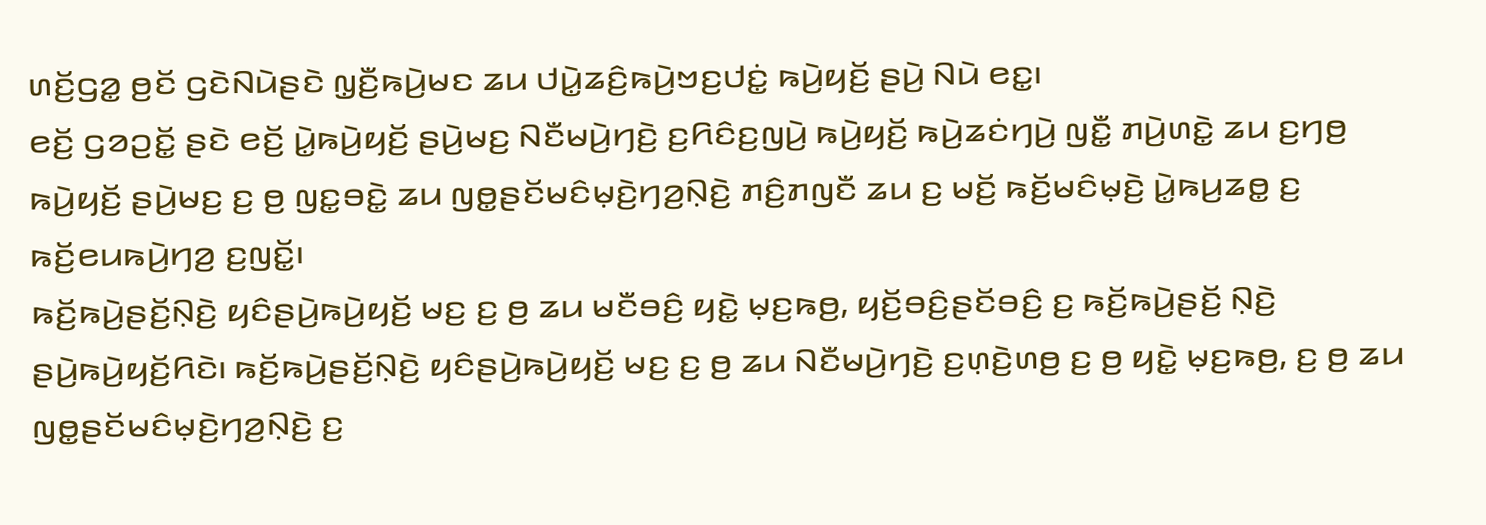ꤛꤢꤩ꤬ꤞꤤ꤭ ꤥ꤬ꤢꤩ ꤞꤢꤧꤡꤣꤧꤔꤢꤧ ꤜ꤫ꤢꤪ꤬ꤒꤣꤧ꤬ꤗꤢ ꤘꤣ ꤓꤣꤧ꤭ꤘꤢꤨ꤬ꤒꤣꤧ꤬ꤠꤢ꤬ꤓꤢꤦ꤭ ꤒꤣꤧ꤬ꤟꤢꤩ꤬ ꤔꤣꤧ꤬ ꤡꤣꤧ ꤕꤢ꤭꤯
ꤕꤢꤩ꤬ ꤞꤤꤑꤢꤩ꤭ ꤔꤢꤧ ꤕꤢꤩ꤬ ꤣꤧ꤭ꤒꤣꤧ꤬ꤟꤢꤩ꤬ ꤔꤣꤧ꤬ꤗꤢ꤬ ꤡꤢꤪꤗꤣꤧ꤬ꤚꤢꤧ꤬ ꤢ꤬ꤖꤢꤨꤢ꤬ꤜꤣꤧ꤬ ꤒꤣꤧ꤬ꤟꤢꤩ꤬ ꤒꤣꤧ꤬ꤘꤢꤦꤚꤣꤧ꤬ ꤜꤢꤪ꤭ ꤊꤣꤧ꤬ꤛꤢꤧ꤭ ꤘꤣ ꤢ꤬ꤚꤥ꤬ ꤒꤣꤧ꤬ꤟꤢꤩ꤬ ꤔꤣꤧ꤬ꤗꤢ꤬ ꤢ꤬ ꤥ꤬ ꤜꤢ꤭ꤋꤢꤧ꤭ ꤘꤣ ꤜꤥ꤭ꤔꤢꤩꤗꤢꤨꤗ꤫ꤢꤧ꤬ꤚꤤ꤬ꤡ꤫ꤢꤧ꤬ ꤊꤢꤨ꤬ꤊꤜꤢꤪ ꤘꤣ ꤢ꤬ ꤗꤢꤩ꤬ ꤒꤢꤩ꤬ꤗꤢꤨꤗ꤫ꤢꤧ꤬ ꤣꤧ꤭ꤒꤣ꤬ꤘꤥ꤭ ꤢ꤬ ꤒꤢꤩ꤬ꤕꤣꤒꤣꤧ꤬ꤚꤤ꤬ ꤢ꤬ꤜꤢꤩ꤭꤯
ꤒꤢꤩ꤬ꤒꤣꤧ꤬ꤔꤢꤩ꤬ꤡ꤫ꤢꤧ꤬ ꤟꤢꤨꤔꤣꤧ꤬ꤒꤣꤧ꤬ꤟꤢꤩ꤬ ꤗꤢ꤬ ꤢ꤬ ꤥ꤬ ꤘꤣ ꤗꤢꤪꤋꤢꤨ꤬ ꤟꤢꤧ꤭ ꤗ꤫ꤢ꤬ꤒꤥ꤬, ꤟꤢꤩ꤬ꤋꤢꤨ꤬ꤔꤢꤩꤋꤢꤨ꤬ ꤢ꤬ ꤒꤢꤩ꤬ꤒꤣꤧ꤬ꤔꤢꤩ꤬ ꤡ꤫ꤢꤧ꤬ ꤔꤣꤧ꤬ꤒꤣꤧ꤬ꤟꤢꤩ꤬ꤖꤢꤧ꤯ ꤒꤢꤩ꤬ꤒꤣꤧ꤬ꤔꤢꤩ꤬ꤡ꤫ꤢꤧ꤬ ꤟꤢꤨꤔꤣꤧ꤬ꤒꤣꤧ꤬ꤟꤢꤩ꤬ ꤗꤢ꤬ ꤢ꤬ ꤥ꤬ ꤘꤣ ꤡꤢꤪꤗꤣꤧ꤬ꤚꤢꤧ꤬ ꤢ꤬ꤛ꤫ꤢꤧ꤬ꤛꤥ꤬ ꤢ꤬ ꤥ꤬ ꤟꤢꤧ꤭ ꤗ꤫ꤢ꤬ꤒꤥ꤬, ꤢ꤬ ꤥ꤬ ꤘꤣ ꤜꤥ꤭ꤔꤢꤩꤗꤢꤨꤗ꤫ꤢꤧ꤬ꤚꤤ꤬ꤡ꤫ꤢꤧ꤬ ꤢ꤬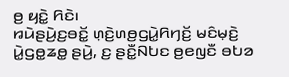ꤥ꤬ ꤟꤢꤧ꤭ ꤖꤢꤧ꤯
ꤙꤣꤧꤔꤣꤧ꤬ꤢ꤬ꤋꤢꤩ꤭ ꤛ꤫ꤢꤧ꤬ꤛꤥ꤬ꤞꤣꤧ꤭ꤖꤚꤢꤩ꤬ ꤗꤢꤨꤗ꤫ꤢꤧ꤬ ꤣꤧ꤭ꤞꤥ꤭ꤘꤥ꤭ ꤔꤣꤧ꤬, ꤢ꤬ ꤔꤢꤪ꤭ꤡꤝꤢ ꤥ꤬ꤕꤜꤢꤪ ꤋꤝꤤ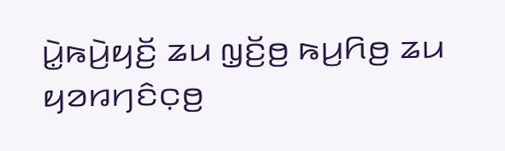ꤣꤧ꤭ꤒꤣꤧ꤬ꤟꤢꤩ꤬ ꤘꤣ ꤜ꤫ꤢꤩ꤬ꤥ꤬ ꤒꤣ꤬ꤖꤥ꤬ ꤘꤣ ꤟꤤꤙꤚꤢꤨꤍ꤫ꤥ꤬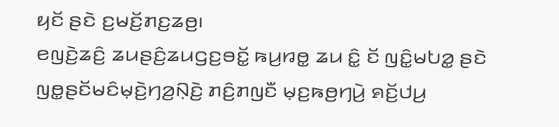ꤟꤢꤩ ꤔꤢꤧ ꤢ꤬ꤗꤢꤩ꤬ꤊꤢ꤬ꤘꤥ꤬꤯
ꤕꤜꤢꤧ꤬ꤘꤢꤨ꤬ ꤘꤣꤔꤢꤨ꤬ꤘꤣꤞꤢ꤬ꤋꤢꤩ꤭ ꤒꤣ꤬ꤙꤥ꤭ ꤘꤣ ꤢꤨ꤭ ꤢꤩ ꤜꤢꤨ꤭ꤗꤝꤤ꤭ ꤔꤢꤧ ꤜꤥ꤭ꤔꤢꤩꤗꤢꤨꤗ꤫ꤢꤧ꤬ꤚꤤ꤬ꤡ꤫ꤢꤧ꤬ ꤊꤢꤨ꤬ꤊꤜꤢꤪ ꤗ꤫ꤢ꤬ꤒꤥ꤬ꤚꤣꤧ꤬ ꤎꤢꤩ꤬ꤓꤣ꤬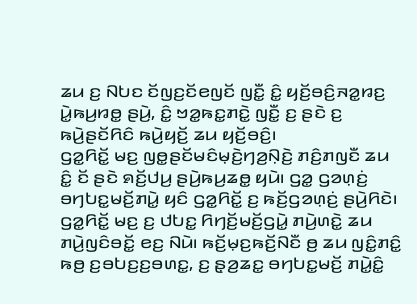ꤘꤣ ꤢ꤬ ꤡꤝꤢ ꤢꤩꤜꤢ꤬ꤢꤩꤕꤜꤢꤩ ꤜꤢꤪ꤭ ꤢꤨ꤭ ꤟꤢꤩ꤬ꤋꤢꤨ꤬ꤏꤤ꤭ꤙꤢ꤬ ꤣꤧ꤭ꤒꤣ꤬ꤙꤥ꤭ ꤔꤣꤧ꤬, ꤢꤨ꤭ ꤠꤤ꤭ꤒꤢ꤭ꤊꤢꤧ꤭ ꤜꤢꤪ꤭ ꤢ꤬ ꤔꤢꤧ ꤢ꤬ ꤒꤣꤧ꤬ꤔꤢꤩꤖꤢꤨ ꤒꤣꤧ꤬ꤟꤢꤩ꤬ ꤘꤣ ꤟꤢꤩ꤬ꤋꤢꤨ꤬꤯
ꤞꤤ꤭ꤖꤢꤩ꤭ ꤗꤢ꤬ ꤜꤥ꤭ꤔꤢꤩꤗꤢꤨꤗ꤫ꤢꤧ꤬ꤚꤤ꤬ꤡ꤫ꤢꤧ꤬ ꤊꤢꤨ꤬ꤊꤜꤢꤪ ꤘꤣ ꤢꤨ꤭ ꤢꤩ ꤔꤢꤧ ꤎꤢꤩ꤬ꤓꤣ꤬ ꤔꤣꤧ꤬ꤒꤣ꤬ꤘꤥ꤭ ꤟꤣꤧ꤯ ꤞꤤ꤭ ꤞꤤꤛ꤫ꤢꤦ꤬ ꤋꤚꤝꤢ꤭ꤗꤢꤩ꤬ꤊꤣꤧ꤭ ꤟꤢꤨ ꤞꤤ꤭ꤖꤢꤩ꤭ ꤢ꤬ ꤒꤢꤩ꤬ꤞꤤꤛ꤫ꤢꤦ꤬ ꤔꤣꤧ꤬ꤖꤢꤧ꤯ ꤞꤤ꤭ꤖꤢꤩ꤭ ꤗꤢ꤬ ꤢ꤬ ꤓꤝꤢ꤭ ꤖꤚꤢꤩ꤬ꤗꤢꤩ꤬ꤞꤣꤧ꤭ ꤊꤣꤧ꤬ꤛꤢꤧ꤭ ꤘꤣ ꤊꤣꤧ꤬ꤜꤢꤨꤋꤢꤩ꤭ ꤕꤢ꤬ ꤡꤣꤧ꤯ ꤒꤢꤩ꤬ꤗ꤫ꤢ꤬ꤒꤢꤩ꤬ꤡꤢꤪ ꤥ꤬ ꤘꤣ ꤜꤢꤨ꤭ꤊꤢꤨ꤭ ꤒꤥ꤬ ꤢ꤬ꤋꤝꤢ꤬ꤢ꤬ꤋꤛꤢ꤭, ꤢ꤬ ꤔ꤫ꤤ꤬ꤘꤢ꤭ ꤋꤚꤝꤢ꤭ꤗꤢꤩ꤬ ꤊꤣꤧ꤭ꤢꤨ꤭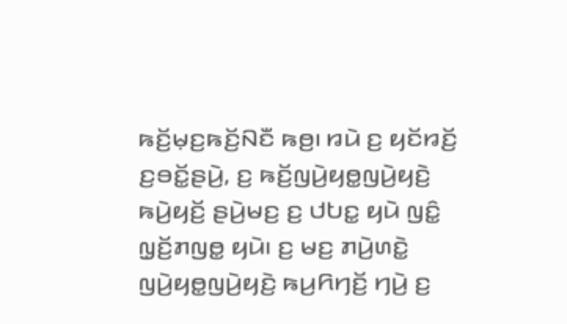ꤒꤢꤩ꤬ꤗ꤫ꤢ꤬ꤒꤢꤩ꤬ꤡꤢꤪ ꤒꤥ꤬꤯ ꤙꤣꤧ ꤢ꤬ ꤟꤢꤩꤙꤢꤩ꤬ ꤢ꤬ꤋꤢꤩ꤭ꤔꤣꤧ꤬, ꤢ꤬ ꤒꤢꤩ꤬ꤜꤣꤧ꤬ꤟꤥ꤭ꤜꤣꤧ꤬ꤟꤢꤧ꤬ ꤒꤣꤧ꤬ꤟꤢꤩ꤬ ꤔꤣꤧ꤬ꤗꤢ꤬ ꤢ꤬ ꤓꤝꤢ꤭ ꤟꤣꤧ ꤜꤢꤨ꤭ ꤜ꤫ꤢꤩ꤬ꤊꤜꤥ꤭ ꤟꤣꤧ꤯ ꤢ꤬ ꤗꤢ꤬ ꤊꤣꤧ꤬ꤛꤢꤧ꤭ ꤜꤣꤧ꤬ꤟꤥ꤭ꤜꤣꤧ꤬ꤟꤢꤧ꤬ ꤒꤣ꤬ꤖꤚꤢꤩ꤬ ꤚꤣꤧ꤬ ꤢ꤬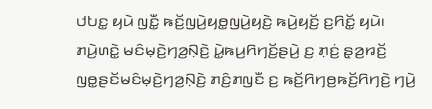ꤓꤝꤢ꤭ ꤟꤣꤧ ꤜꤢꤪ꤭ ꤒꤢꤩ꤬ꤜꤣꤧ꤬ꤟꤥ꤭ꤜꤣꤧ꤬ꤟꤢꤧ꤬ ꤒꤣꤧ꤬ꤟꤢꤩ꤬ ꤢ꤬ꤖꤢꤩ꤭ ꤟꤣꤧ꤯
ꤊꤣꤧ꤬ꤛꤢꤧ꤭ ꤗꤢꤨꤗ꤫ꤢꤧ꤬ꤚꤤ꤬ꤡ꤫ꤢꤧ꤬ ꤣꤧ꤭ꤒꤣ꤬ꤖꤚꤢꤩ꤬ꤔꤣꤧ꤬ ꤢ꤬ ꤊ꤫ꤢꤦ꤬ ꤔ꤫ꤤ꤬ꤙꤢꤩ꤬ ꤜꤥ꤭ꤔꤢꤩꤗꤢꤨꤗ꤫ꤢꤧ꤬ꤚꤤ꤬ꤡ꤫ꤢꤧ꤬ ꤊꤢꤨ꤬ꤊꤜꤢꤪ ꤢ꤬ ꤒꤢꤩ꤬ꤖꤚꤥ꤬ꤒꤢꤩ꤬ꤖꤚꤢꤧ꤬ ꤚꤣꤧ꤬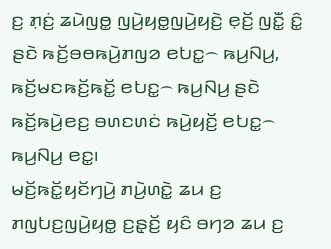ꤢ꤬ ꤊ꤫ꤢꤦ꤬ ꤘꤣꤧꤜꤥ꤭ ꤜꤣꤧ꤬ꤟꤥ꤭ꤜꤣꤧ꤬ꤟꤢꤧ꤬ ꤕ꤫ꤢꤩ꤬ ꤜꤢꤪ꤭ ꤢꤨ꤭ ꤔꤢꤧ ꤒꤢꤩ꤬ꤋꤥꤒꤣꤧ꤬ꤊꤜꤤ ꤕꤝꤢ꤭꤮ ꤒꤣ꤬ꤡꤣ꤬, ꤒꤢꤩ꤬ꤗꤢꤒꤢꤩ꤬ꤒꤢꤩ꤭ ꤕꤝꤢ꤭꤮ ꤒꤣ꤬ꤡꤣ꤬ ꤔꤢꤧ ꤒꤢꤩ꤬ꤒꤣꤧ꤬ꤕꤢ꤬ ꤋꤛꤢꤛꤢꤦ ꤒꤣꤧ꤬ꤟꤢꤩ꤬ ꤕꤝꤢ꤭꤮ ꤒꤣ꤬ꤡꤣ꤬ ꤕꤢ꤭꤯
ꤗꤢꤩ꤬ꤒꤢꤩ꤭ꤟꤢꤩꤚꤣꤧ꤬ ꤊꤣꤧ꤬ꤛꤢꤧ꤭ ꤘꤣ ꤢ꤬ ꤊꤜꤝꤢ꤬ꤜꤣꤧ꤬ꤟꤥ꤭ ꤢ꤬ꤔ꤫ꤢꤩ꤬ ꤟꤢꤨ ꤋꤚꤤ ꤘꤣ ꤢ꤬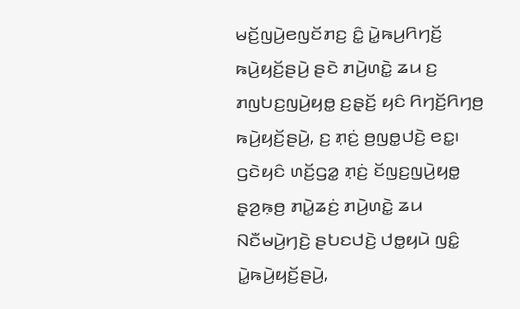ꤗꤢꤩ꤬ꤜꤣꤧ꤬ꤕꤜꤢꤩꤊꤢ꤬ ꤢꤨ꤭ ꤣꤧ꤭ꤒꤣ꤬ꤖꤚꤢꤩ꤬ ꤒꤣꤧ꤬ꤟꤢꤩ꤬ꤔꤣꤧ꤬ ꤔꤢꤧ ꤊꤣꤧ꤬ꤛꤢꤧ꤭ ꤘꤣ ꤢ꤬ ꤊꤜꤝꤢ꤬ꤜꤣꤧ꤬ꤟꤥ꤭ ꤢ꤬ꤔ꤫ꤢꤩ꤬ ꤟꤢꤨ ꤖꤚꤢꤩ꤬ꤖꤚꤥ꤬ ꤒꤣꤧ꤬ꤟꤢꤩ꤬ꤔꤣꤧ꤬, ꤢ꤬ ꤊ꤫ꤢꤦ꤬ ꤥ꤬ꤜꤥ꤭ꤓꤢꤧ꤬ ꤕꤢ꤭꤯ ꤞꤢꤧꤟꤢꤨ ꤛꤢꤩ꤬ꤞꤤ꤭ ꤊ꤫ꤢꤦ꤬ ꤢꤩꤜꤢ꤬ꤜꤣꤧ꤬ꤟꤥ꤭ ꤔ꤫ꤤ꤬ꤒ꤫ꤥ꤬ ꤊꤣꤧ꤭ꤘꤢꤦ꤬ ꤊꤣꤧ꤬ꤛꤢꤧ꤭ ꤘꤣ ꤡꤢꤪꤗꤣꤧ꤬ꤚꤢꤧ꤬ ꤔꤝꤢꤓꤢꤧ꤬ ꤓꤥ꤭ꤟꤣꤧ ꤜꤢꤨ꤭ ꤣꤧ꤭ꤒꤣꤧ꤬ꤟꤢꤩ꤬ꤔꤣꤧ꤬,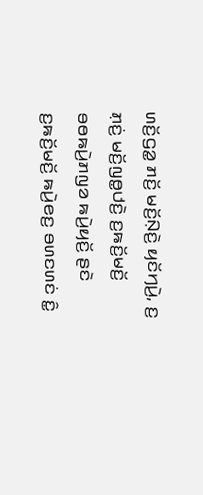ꤛꤢꤩ꤬ꤞꤤ꤭ ꤊꤢꤩ꤬ ꤗꤢꤩ꤬ꤡ꤫ꤢꤧ꤬ ꤟꤢꤩꤚꤣꤧ꤬, ꤢ꤬ ꤊ꤫ꤢꤦ꤬ ꤗꤢꤩ꤬ꤜꤥ꤭ꤓꤢꤧ꤬ ꤢ꤬ꤒꤢꤩ꤬ꤗꤢꤩ꤬ ꤋꤥꤒꤣꤧ꤬ꤊꤜꤤ ꤒꤣꤧ꤬ꤟꤢꤩ꤬ ꤔꤢꤧ ꤢ꤬ꤒꤢꤩ꤬ꤗꤢꤩ꤬ ꤒꤣꤧ꤬ꤕꤢ꤬ ꤋꤛꤢꤛꤢꤦ ꤢꤨ꤭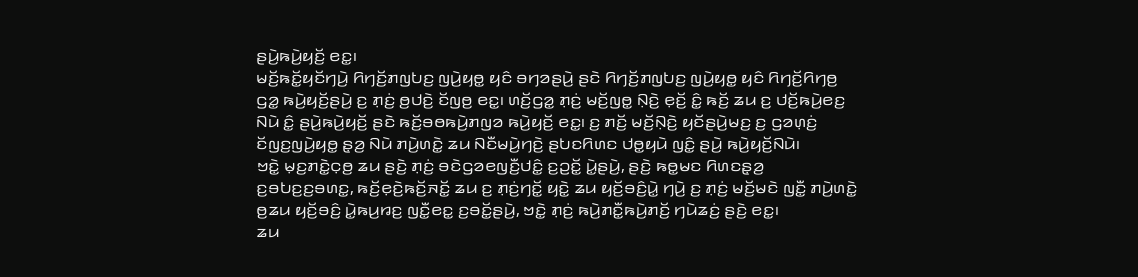ꤔꤣꤧ꤬ꤒꤣꤧ꤬ꤟꤢꤩ꤬ ꤕꤢ꤭꤯
ꤗꤢꤩ꤬ꤒꤢꤩ꤭ꤟꤢꤩꤚꤣꤧ꤬ ꤖꤚꤢꤩ꤬ꤊꤜꤝꤢ꤬ ꤜꤣꤧ꤬ꤟꤥ꤭ ꤟꤢꤨ ꤋꤚꤤꤔꤣꤧ꤬ ꤔꤢꤧ ꤖꤚꤢꤩ꤬ꤊꤜꤝꤢ꤬ ꤜꤣꤧ꤬ꤟꤥ꤭ ꤟꤢꤨ ꤖꤚꤢꤩ꤬ꤖꤚꤥ꤬ ꤞꤤ꤭ ꤒꤣꤧ꤬ꤟꤢꤩ꤬ꤔꤣꤧ꤬ ꤢ꤬ ꤊ꤫ꤢꤦ꤬ ꤥ꤬ꤓꤢꤧ꤬ ꤢꤩꤜꤥ꤬ ꤕꤢ꤭꤯ ꤛꤢꤩ꤬ꤞꤤ꤭ ꤊ꤫ꤢꤦ꤬ ꤗꤢꤩ꤬ꤜꤥ꤭ ꤡ꤫ꤢꤧ꤬ ꤕ꤫ꤢꤩ꤬ ꤢꤨ꤭ ꤒꤢꤩ꤬ ꤘꤣ ꤢ꤬ ꤓꤢꤩ꤬ꤒꤣꤧ꤬ꤕꤢ꤬ ꤡꤣꤧ ꤢꤨ꤭ ꤔꤣꤧ꤬ꤒꤣꤧ꤬ꤟꤢꤩ꤬ ꤔꤢꤧ ꤒꤢꤩ꤬ꤋꤥꤒꤣꤧ꤬ꤊꤜꤤ ꤒꤣꤧ꤬ꤟꤢꤩ꤬ ꤕꤢ꤭꤯ ꤢ꤬ ꤊꤢꤩ꤬ ꤗꤢꤩ꤬ꤡ꤫ꤢꤧ꤬ ꤟꤢꤩꤔꤣꤧ꤬ꤗꤢ꤬ ꤢ꤬ ꤞꤤꤛ꤫ꤢꤦ꤬ ꤢꤩꤜꤢ꤬ꤜꤣꤧ꤬ꤟꤥ꤭ ꤔ꤫ꤤ꤬ ꤡꤣꤧ ꤊꤣꤧ꤬ꤛꤢꤧ꤭ ꤘꤣ ꤡꤢꤪꤗꤣꤧ꤬ꤚꤢꤧ꤬ ꤔꤝꤢꤖꤛꤢ ꤓꤥ꤭ꤟꤣꤧ ꤜꤢꤨ꤭ ꤔꤣꤧ꤬ ꤒꤣꤧ꤬ꤟꤢꤩ꤬ꤡꤣꤧ꤯
ꤠꤢꤧ꤭ ꤗ꤫ꤢ꤬ꤊꤢꤧ꤭ꤍ꤫ꤥ꤬ ꤘꤣ ꤔꤢꤧ꤬ ꤊ꤫ꤢꤦ꤬ ꤋꤢꤧꤞꤤꤕꤜꤢꤪ꤬ꤓꤢꤨ꤭ ꤢ꤬ꤑꤢꤩ꤭ ꤣꤧ꤭ꤔꤣꤧ꤬, ꤔꤢꤧ꤬ ꤒꤥ꤭ꤗꤢ ꤖꤛꤢꤔ꤫ꤤ꤬ ꤢ꤬ꤋꤝꤢ꤬ꤢ꤬ꤋꤛꤢ꤭, ꤒꤢꤩ꤬ꤕ꤫ꤢꤧ꤬ꤒꤢꤩ꤬ꤏꤢꤩ꤭ ꤘꤣ ꤢ꤬ ꤊ꤫ꤢꤦ꤬ꤚꤢꤩ꤭ ꤟꤢꤧ꤭ ꤘꤣ ꤟꤢꤩ꤬ꤋꤢꤨ꤬ꤣꤧ꤭ ꤚꤣꤧ꤬ ꤢ꤬ ꤊ꤫ꤢꤦ꤬ ꤗꤢꤩ꤬ꤗꤢꤧ ꤜꤢꤪ꤭ ꤊꤣꤧ꤬ꤛꤢꤧ꤭ ꤥ꤬ꤘꤣ ꤟꤢꤩ꤬ꤋꤢꤨ꤬ ꤣꤧ꤭ꤒꤣ꤬ꤙꤢ꤬ ꤜꤢꤪ꤭ꤕꤢ꤭ ꤢ꤬ꤋꤢꤩ꤭ꤔꤣꤧ꤬, ꤠꤢꤧ꤭ ꤊ꤫ꤢꤦ꤬ ꤒꤣꤧ꤬ꤊꤢꤪ꤭ꤒꤣꤧ꤬ꤊꤢꤩ꤬ ꤚꤣꤧꤘꤢꤦ꤬ ꤔꤢꤧ꤬ ꤕꤢ꤭꤯
ꤘꤣ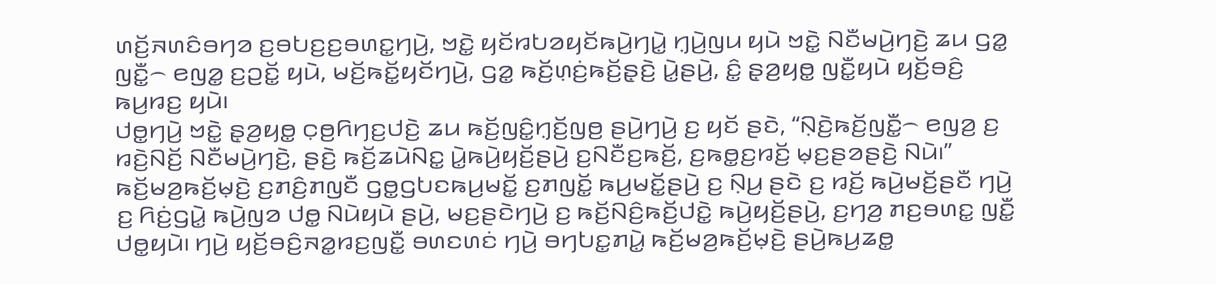ꤛꤢꤩ꤬ꤏꤛꤢꤨꤋꤚꤤ ꤢ꤬ꤋꤝꤢ꤬ꤢ꤬ꤋꤛꤢ꤭ꤚꤣꤧ꤬, ꤠꤢꤧ꤭ ꤟꤢꤩꤙꤝꤤꤟꤢꤩꤒꤣꤧ꤬ꤚꤣꤧ꤭ ꤚ꤫ꤣꤧ꤬ꤜꤣ ꤟꤣꤧ ꤠꤢꤧ꤭ ꤡꤢꤪꤗꤣꤧ꤬ꤚꤢꤧ꤬ ꤘꤣ ꤞꤤ꤭ ꤜꤢꤪ꤭꤮ ꤕꤜꤤ꤭ ꤢ꤬ꤑꤢꤩ꤭ ꤟꤣꤧ, ꤗꤢꤩ꤬ꤒꤢꤩ꤭ꤟꤢꤩꤚꤣꤧ꤬, ꤞꤤ꤭ ꤒꤢꤩ꤬ꤛ꤫ꤢꤦ꤬ꤒꤢꤩ꤬ꤔ꤫ꤢꤧ꤬ ꤣꤧ꤭ꤔꤣꤧ꤬, ꤢꤨ꤭ ꤔ꤫ꤤ꤬ꤟꤥ꤭ ꤜꤢꤪ꤭ꤟꤣꤧ ꤟꤢꤩ꤬ꤋꤢꤨ꤬ ꤒꤣ꤬ꤙꤢ꤬ ꤟꤣꤧ꤯
ꤓꤥ꤭ꤚꤣꤧ꤬ ꤠꤢꤧ꤭ ꤔ꤫ꤤ꤬ꤟꤥ꤭ ꤍ꤫ꤥ꤬ꤖꤚꤢ꤬ꤓꤢꤧ꤬ ꤘꤣ ꤒꤢꤩ꤬ꤜꤢꤨ꤭ꤚ꤫ꤢꤩ꤬ꤜꤥ꤬ ꤔꤣꤧ꤬ꤚꤣꤧ꤬ ꤢ꤬ ꤟꤢꤩ ꤔꤢꤧ, “ꤡ꤫ꤢꤧ꤬ꤒꤢꤩ꤬ꤜꤢꤪ꤭꤮ ꤕꤜꤤ꤬ ꤢ꤬ ꤙꤢꤧ꤬ꤡꤢꤩ꤬ ꤡꤢꤪꤗꤣꤧ꤬ꤚꤢꤧ꤬, ꤔꤢꤧ꤬ ꤒꤢꤩ꤬ꤘꤣꤧꤡꤢ꤭ ꤣꤧ꤭ꤒꤣꤧ꤬ꤟꤢꤩ꤬ꤔꤣꤧ꤬ ꤢ꤬ꤡꤢꤪꤢ꤬ꤒꤢꤩ꤬, ꤢ꤬ꤒꤥ꤭ꤢ꤬ꤙꤢꤩ꤬ ꤗ꤫ꤢ꤬ꤔꤤꤔꤢꤧ꤬ ꤡꤣꤧ꤯”
ꤒꤢꤩ꤬ꤗꤤ꤬ꤒꤢꤩ꤬ꤗ꤫ꤢꤧ꤬ ꤢ꤬ꤊꤢꤨ꤬ꤊꤜꤢꤪ ꤞꤥ꤭ꤞꤝꤢꤒꤣ꤬ꤗꤢꤩ꤭ ꤢ꤬ꤊꤜꤢꤩ꤭ ꤒꤣ꤬ꤗꤢꤩ꤭ꤔꤣꤧ꤬ ꤢ꤬ ꤡ꤫ꤣ꤬ ꤔꤢꤧ ꤢ꤬ ꤙꤢꤩ꤬ ꤒꤣꤧ꤬ꤗꤢꤩ꤬ꤔꤢꤪ ꤚꤣꤧ꤬ ꤢ꤬ ꤖꤢꤦ꤬ꤞꤣꤧ꤭ ꤒꤣꤧ꤬ꤜꤤ ꤓꤥ꤭ ꤡꤣꤧꤟꤣꤧ ꤔꤣꤧ꤬, ꤗꤢ꤬ꤔꤢꤧꤚꤣꤧ꤬ ꤢ꤬ ꤒꤢꤩ꤬ꤡꤢꤨ꤬ꤒꤢꤩ꤬ꤓꤢꤧ꤭ ꤒꤣꤧ꤬ꤟꤢꤩ꤬ꤔꤣꤧ꤬, ꤢ꤬ꤚꤤ꤬ ꤊꤢ꤬ꤋꤛꤢ꤭ ꤜꤢꤪ꤭ ꤓꤥ꤭ꤟꤣꤧ꤯ ꤚꤣꤧ꤬ ꤟꤢꤩ꤬ꤋꤢꤨ꤬ꤏꤤ꤭ꤙꤢ꤬ꤜꤢꤪ꤭ ꤋꤛꤢꤛꤢꤦ ꤚꤣꤧ꤬ ꤋꤚꤝꤢ꤭ꤊꤣꤧ꤭ ꤒꤢꤩ꤬ꤗꤤ꤬ꤒꤢꤩ꤬ꤗ꤫ꤢꤧ꤬ ꤔꤣꤧ꤬ꤒꤣ꤬ꤘꤥ꤭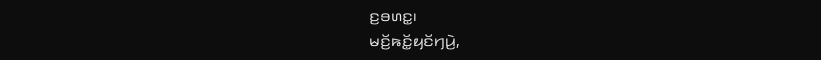ꤢ꤬ꤋꤛꤢ꤭꤯
ꤗꤢꤩ꤬ꤒꤢꤩ꤭ꤟꤢꤩꤚꤣꤧ꤬,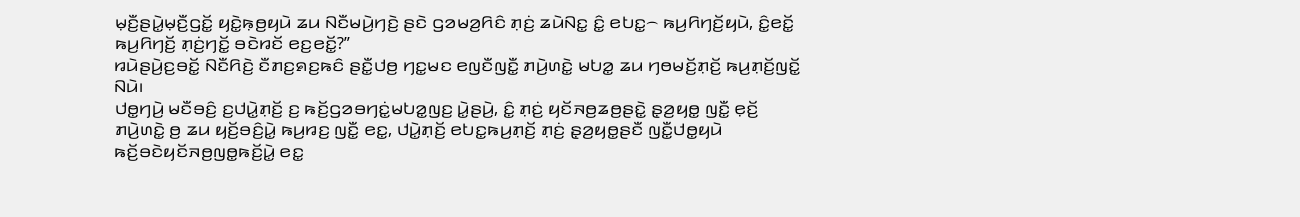ꤗ꤫ꤢꤪ꤬ꤔꤣꤧ꤭ꤗ꤫ꤢꤪ꤬ꤞꤢꤩ꤭ ꤟꤢꤧ꤭ꤒ꤫ꤥ꤬ꤟꤣꤧ ꤘꤣ ꤡꤢꤪꤗꤣꤧ꤬ꤚꤢꤧ꤬ ꤔꤢꤧ ꤞꤤꤗꤤ꤬ꤖꤢꤨ ꤊ꤫ꤢꤦ꤬ ꤘꤣꤧꤡꤢ꤭ ꤢꤨ꤭ ꤕꤝꤢ꤭꤮ ꤒꤣ꤬ꤖꤚꤢꤩ꤬ꤟꤣꤧ, ꤢꤨ꤭ꤕꤢꤩ꤭ ꤒꤣ꤬ꤖꤚꤢꤩ꤬ ꤊ꤫ꤢꤦ꤬ꤚꤢꤩ꤭ ꤋꤢꤧꤙꤢꤩ ꤕꤢ꤬ꤕꤢꤩ꤭?”
ꤙꤣꤧꤔꤣꤧ꤬ꤢ꤬ꤋꤢꤩ꤭ ꤡꤢꤪꤖꤢꤧ꤬ ꤢꤪꤊꤢ꤬ꤎꤢ꤬ꤒꤢꤨ ꤔꤢꤪ꤭ꤓꤥ꤬ ꤚꤢ꤭ꤗꤢ ꤕꤜꤢꤪꤜꤢꤪ꤭ ꤊꤣꤧ꤬ꤛꤢꤧ꤭ ꤗꤝꤤ꤭ ꤘꤣ ꤚꤥꤗꤢꤩ꤬ꤊ꤫ꤢꤩ꤬ ꤒꤣ꤬ꤊ꤫ꤢꤩ꤬ꤜꤢꤩ꤭ ꤡꤣꤧ꤯
ꤓꤥ꤭ꤚꤣꤧ꤬ ꤗꤢꤪꤋꤢꤨ꤬ ꤢ꤬ꤓꤣꤧ꤭ꤊ꤫ꤢꤩ꤬ ꤢ꤬ ꤒꤢꤩ꤬ꤞꤤꤋꤚꤢꤦ꤭ꤗꤝꤤ꤭ꤜꤢ꤬ ꤣꤧ꤭ꤔꤣꤧ꤬, ꤢꤨ꤭ ꤊ꤫ꤢꤦ꤬ ꤟꤢꤩꤏꤥ꤬ꤘꤥ꤬ꤔꤢꤧ꤭ ꤔ꤫ꤤ꤬ꤟꤥ꤭ ꤜꤢꤪ꤭ ꤕ꤫ꤢꤩ꤬ ꤊꤣꤧ꤬ꤛꤢꤧ꤭ ꤥ꤬ ꤘꤣ ꤟꤢꤩ꤬ꤋꤢꤨ꤬ꤣꤧ꤭ ꤒꤣ꤬ꤙꤢ꤬ ꤜꤢꤪ꤭ ꤕꤢ꤭, ꤓꤣꤧ꤭ꤊ꤫ꤢꤩ꤬ ꤕꤝꤢ꤭ꤒꤣ꤬ꤊ꤫ꤢꤩ꤬ ꤊ꤫ꤢꤦ꤬ ꤔ꤫ꤤ꤬ꤟꤥ꤭ꤔꤢꤪ ꤜꤢꤪ꤭ꤓꤥ꤭ꤟꤣꤧ ꤒꤢꤩ꤬ꤋꤢꤧꤟꤢꤩꤏꤥ꤬ꤜꤥ꤭ꤒꤢꤩ꤬ꤣꤧ꤭ ꤕꤢ꤭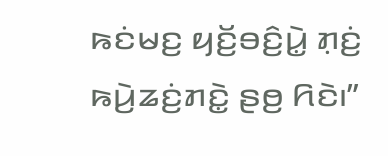ꤒꤢꤦꤗꤢ꤬ ꤟꤢꤩ꤬ꤋꤢꤨ꤬ꤣꤧ꤭ ꤊ꤫ꤢꤦ꤬ ꤒꤣꤧ꤬ꤘꤢꤦ꤬ꤊꤢꤧ꤭ ꤔꤥ꤬ ꤖꤢꤧ꤯”